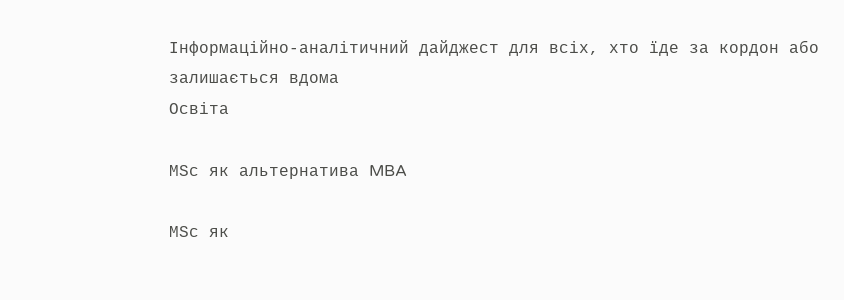Інформаційно-аналітичний дайджест для всіх, хто їде за кордон або залишається вдома
Освіта

MSс як альтернатива MBA

MSс як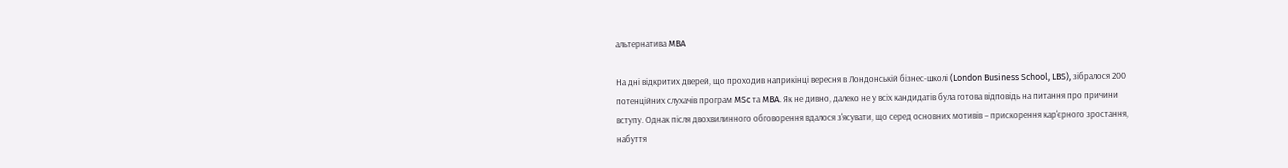альтернатива MBA

На дні відкритих дверей, що проходив наприкінці вересня в Лондонській бізнес-школі (London Business School, LBS), зібралося 200 потенційних слухачів програм MSc та MBA. Як не дивно, далеко не у всіх кандидатів була готова відповідь на питання про причини вступу. Однак після двохвилинного обговорення вдалося з'ясувати, що серед основних мотивів – прискорення кар'єрного зростання, набуття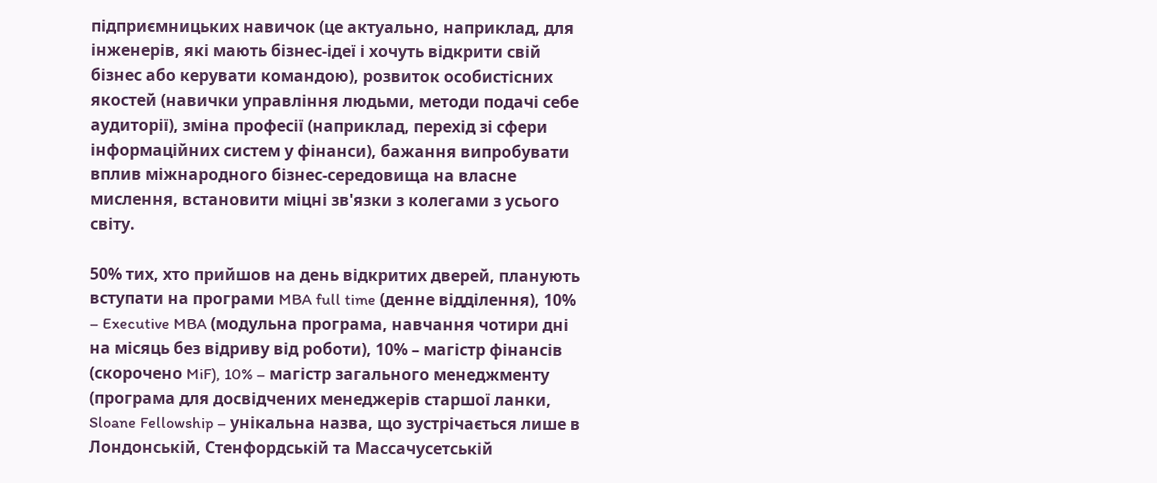підприємницьких навичок (це актуально, наприклад, для інженерів, які мають бізнес-ідеї і хочуть відкрити свій бізнес або керувати командою), розвиток особистісних якостей (навички управління людьми, методи подачі себе аудиторії), зміна професії (наприклад, перехід зі сфери інформаційних систем у фінанси), бажання випробувати вплив міжнародного бізнес-середовища на власне мислення, встановити міцні зв'язки з колегами з усього світу.

50% тих, хто прийшов на день відкритих дверей, планують вступати на програми MBA full time (денне відділення), 10% – Executive MBA (модульна програма, навчання чотири дні на місяць без відриву від роботи), 10% – магістр фінансів (скорочено MiF), 10% – магістр загального менеджменту (програма для досвідчених менеджерів старшої ланки, Sloane Fellowship – унікальна назва, що зустрічається лише в Лондонській, Стенфордській та Массачусетській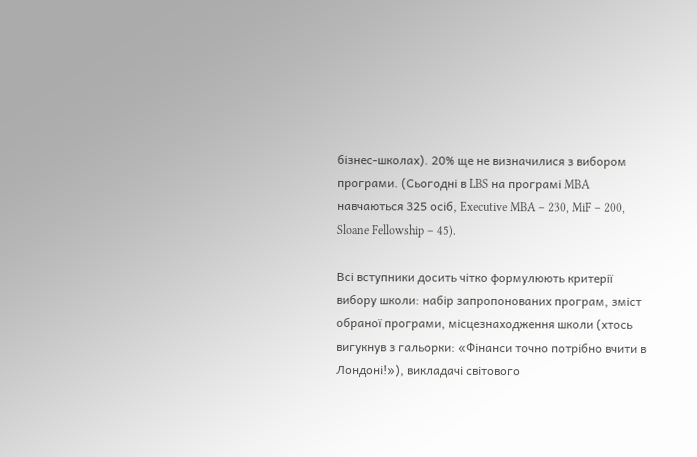бізнес-школах). 20% ще не визначилися з вибором програми. (Сьогодні в LBS на програмі MBA навчаються 325 осіб, Executive MBA – 230, MiF – 200, Sloane Fellowship – 45).

Всі вступники досить чітко формулюють критерії вибору школи: набір запропонованих програм, зміст обраної програми, місцезнаходження школи (хтось вигукнув з гальорки: «Фінанси точно потрібно вчити в Лондоні!»), викладачі світового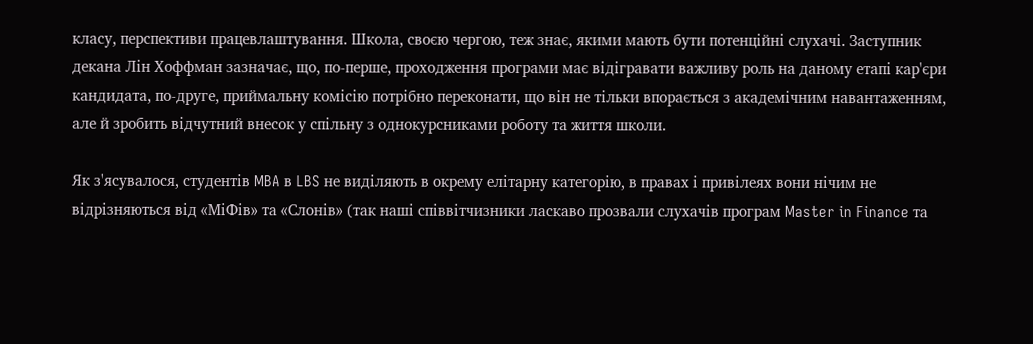класу, перспективи працевлаштування. Школа, своєю чергою, теж знає, якими мають бути потенційні слухачі. Заступник декана Лін Хоффман зазначає, що, по-перше, проходження програми має відігравати важливу роль на даному етапі кар'єри кандидата, по-друге, приймальну комісію потрібно переконати, що він не тільки впорається з академічним навантаженням, але й зробить відчутний внесок у спільну з однокурсниками роботу та життя школи.

Як з'ясувалося, студентів MBA в LBS не виділяють в окрему елітарну категорію, в правах і привілеях вони нічим не відрізняються від «МіФів» та «Слонів» (так наші співвітчизники ласкаво прозвали слухачів програм Master in Finance та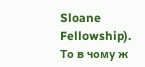Sloane Fellowship). То в чому ж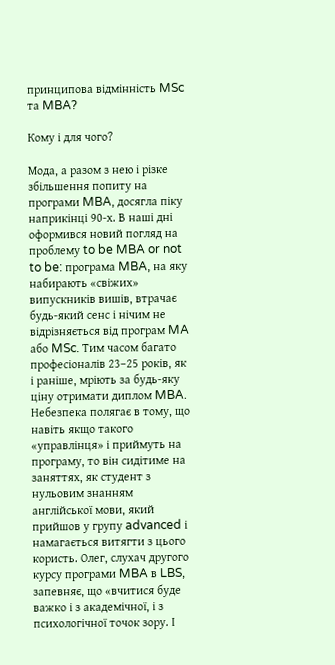принципова відмінність MSc та MBA?

Кому і для чого?

Мода, а разом з нею і різке збільшення попиту на програми MBA, досягла піку наприкінці 90-х. В наші дні оформився новий погляд на проблему to be MBA or not to be: програма MBA, на яку набирають «свіжих» випускників вишів, втрачає будь-який сенс і нічим не відрізняється від програм MA або MSc. Тим часом багато професіоналів 23–25 років, як і раніше, мріють за будь-яку ціну отримати диплом MBA. Небезпека полягає в тому, що навіть якщо такого «управлінця» і приймуть на програму, то він сидітиме на заняттях, як студент з нульовим знанням англійської мови, який прийшов у групу advanced і намагається витягти з цього користь. Олег, слухач другого курсу програми MBA в LBS, запевняє, що «вчитися буде важко і з академічної, і з психологічної точок зору. І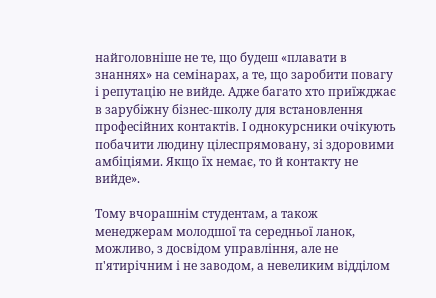найголовніше не те, що будеш «плавати в знаннях» на семінарах, а те, що заробити повагу і репутацію не вийде. Адже багато хто приїжджає в зарубіжну бізнес-школу для встановлення професійних контактів. І однокурсники очікують побачити людину цілеспрямовану, зі здоровими амбіціями. Якщо їх немає, то й контакту не вийде».

Тому вчорашнім студентам, а також менеджерам молодшої та середньої ланок, можливо, з досвідом управління, але не п'ятирічним і не заводом, а невеликим відділом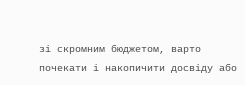зі скромним бюджетом, варто почекати і накопичити досвіду або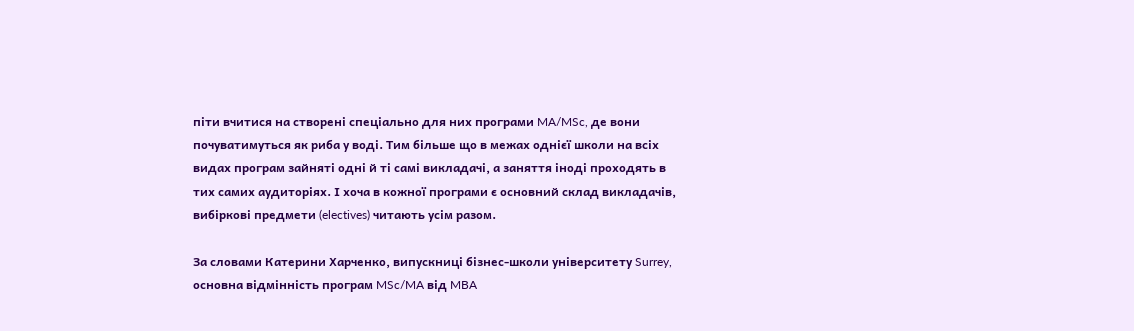піти вчитися на створені спеціально для них програми MA/MSc, де вони почуватимуться як риба у воді. Тим більше що в межах однієї школи на всіх видах програм зайняті одні й ті самі викладачі, а заняття іноді проходять в тих самих аудиторіях. І хоча в кожної програми є основний склад викладачів, вибіркові предмети (electives) читають усім разом.

За словами Катерини Харченко, випускниці бізнес-школи університету Surrey, основна відмінність програм MSc/MA від MBA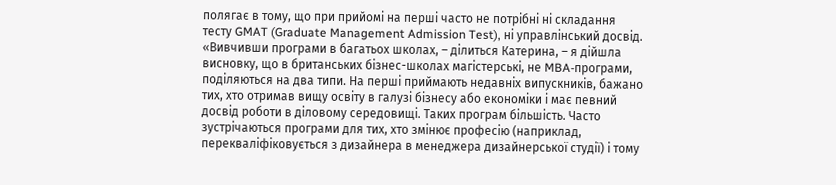полягає в тому, що при прийомі на перші часто не потрібні ні складання тесту GMAT (Graduate Management Admission Test), ні управлінський досвід. «Вивчивши програми в багатьох школах, – ділиться Катерина, – я дійшла висновку, що в британських бізнес-школах магістерські, не MBA-програми, поділяються на два типи. На перші приймають недавніх випускників, бажано тих, хто отримав вищу освіту в галузі бізнесу або економіки і має певний досвід роботи в діловому середовищі. Таких програм більшість. Часто зустрічаються програми для тих, хто змінює професію (наприклад, перекваліфіковується з дизайнера в менеджера дизайнерської студії) і тому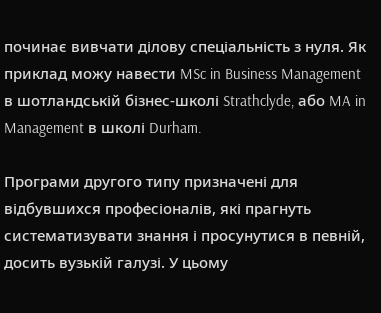починає вивчати ділову спеціальність з нуля. Як приклад можу навести MSc in Business Management в шотландській бізнес-школі Strathclyde, або MA in Management в школі Durham.

Програми другого типу призначені для відбувшихся професіоналів, які прагнуть систематизувати знання і просунутися в певній, досить вузькій галузі. У цьому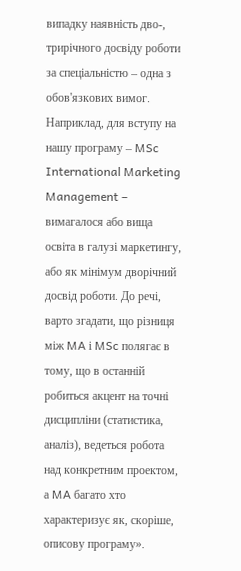випадку наявність дво-, трирічного досвіду роботи за спеціальністю – одна з обов'язкових вимог. Наприклад, для вступу на нашу програму – MSc International Marketing Management – вимагалося або вища освіта в галузі маркетингу, або як мінімум дворічний досвід роботи. До речі, варто згадати, що різниця між MA і MSc полягає в тому, що в останній робиться акцент на точні дисципліни (статистика, аналіз), ведеться робота над конкретним проектом, а MA багато хто характеризує як, скоріше, описову програму».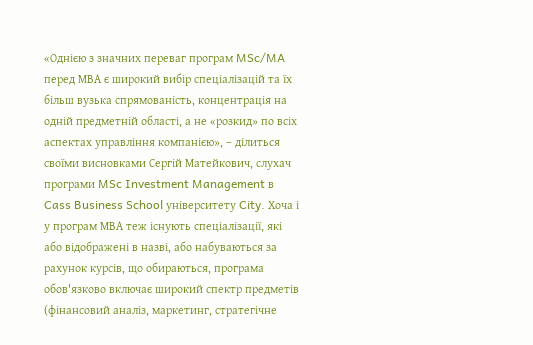«Однією з значних переваг програм MSc/MA перед МВА є широкий вибір спеціалізацій та їх більш вузька спрямованість, концентрація на одній предметній області, а не «розкид» по всіх аспектах управління компанією», – ділиться своїми висновками Сергій Матейкович, слухач програми MSc Investment Management в Cass Business School університету City. Хоча і у програм МВА теж існують спеціалізації, які або відображені в назві, або набуваються за рахунок курсів, що обираються, програма обов'язково включає широкий спектр предметів (фінансовий аналіз, маркетинг, стратегічне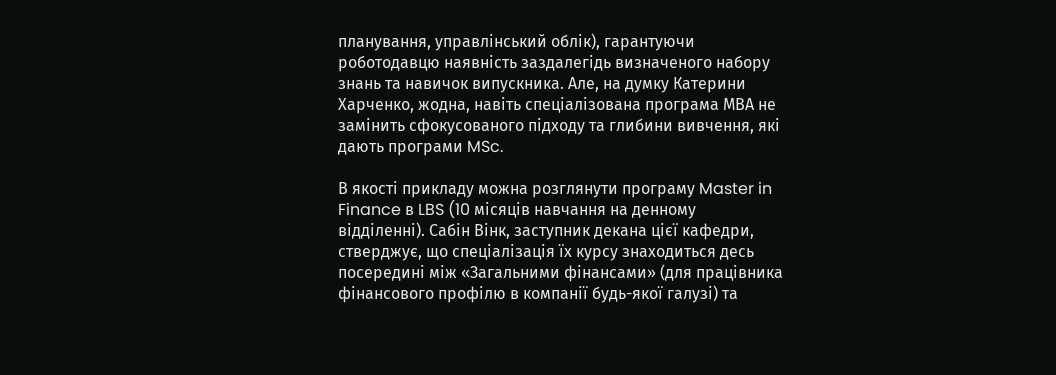планування, управлінський облік), гарантуючи роботодавцю наявність заздалегідь визначеного набору знань та навичок випускника. Але, на думку Катерини Харченко, жодна, навіть спеціалізована програма МВА не замінить сфокусованого підходу та глибини вивчення, які дають програми MSc.

В якості прикладу можна розглянути програму Master in Finance в LBS (10 місяців навчання на денному відділенні). Сабін Вінк, заступник декана цієї кафедри, стверджує, що спеціалізація їх курсу знаходиться десь посередині між «Загальними фінансами» (для працівника фінансового профілю в компанії будь-якої галузі) та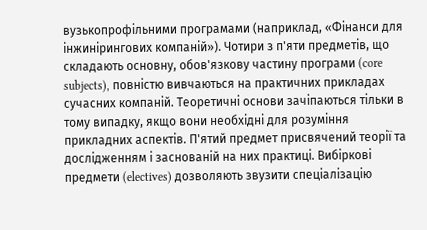вузькопрофільними програмами (наприклад, «Фінанси для інжинірингових компаній»). Чотири з п'яти предметів, що складають основну, обов'язкову частину програми (core subjects), повністю вивчаються на практичних прикладах сучасних компаній. Теоретичні основи зачіпаються тільки в тому випадку, якщо вони необхідні для розуміння прикладних аспектів. П'ятий предмет присвячений теорії та дослідженням і заснованій на них практиці. Вибіркові предмети (electives) дозволяють звузити спеціалізацію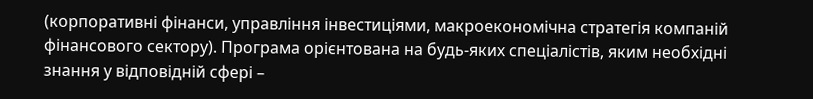(корпоративні фінанси, управління інвестиціями, макроекономічна стратегія компаній фінансового сектору). Програма орієнтована на будь-яких спеціалістів, яким необхідні знання у відповідній сфері –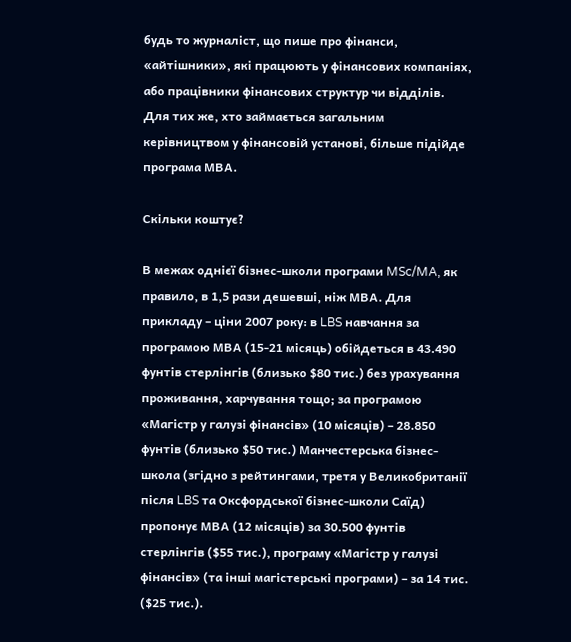будь то журналіст, що пише про фінанси, «айтішники», які працюють у фінансових компаніях, або працівники фінансових структур чи відділів. Для тих же, хто займається загальним керівництвом у фінансовій установі, більше підійде програма МВА.

Скільки коштує?

В межах однієї бізнес-школи програми MSc/MA, як правило, в 1,5 рази дешевші, ніж МВА. Для прикладу – ціни 2007 року: в LBS навчання за програмою МВА (15-21 місяць) обійдеться в 43.490 фунтів стерлінгів (близько $80 тис.) без урахування проживання, харчування тощо; за програмою «Магістр у галузі фінансів» (10 місяців) – 28.850 фунтів (близько $50 тис.) Манчестерська бізнес-школа (згідно з рейтингами, третя у Великобританії після LBS та Оксфордської бізнес-школи Саїд) пропонує МВА (12 місяців) за 30.500 фунтів стерлінгів ($55 тис.), програму «Магістр у галузі фінансів» (та інші магістерські програми) – за 14 тис. ($25 тис.).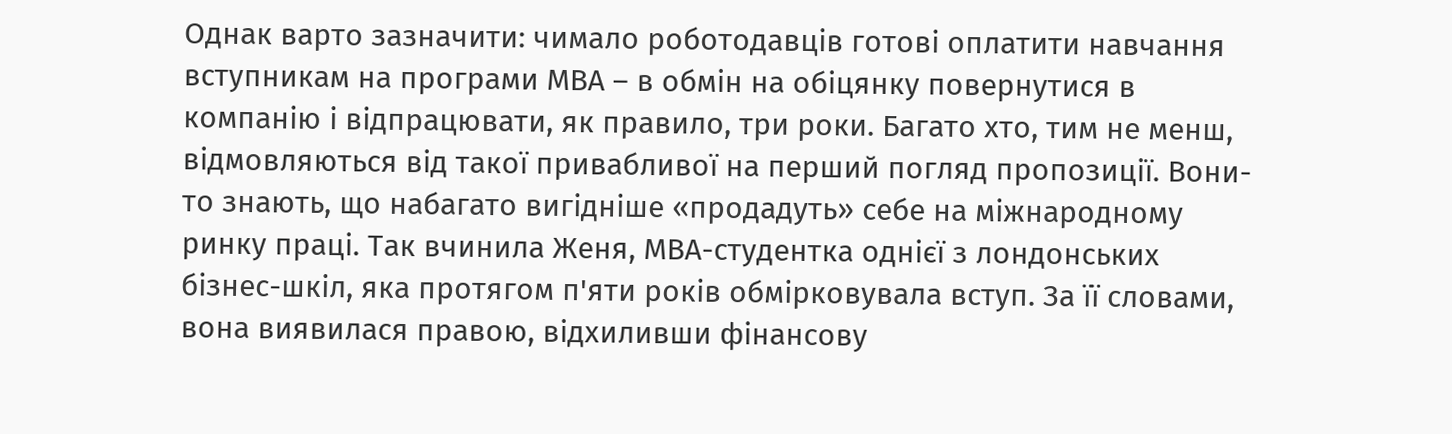Однак варто зазначити: чимало роботодавців готові оплатити навчання вступникам на програми МВА – в обмін на обіцянку повернутися в компанію і відпрацювати, як правило, три роки. Багато хто, тим не менш, відмовляються від такої привабливої на перший погляд пропозиції. Вони-то знають, що набагато вигідніше «продадуть» себе на міжнародному ринку праці. Так вчинила Женя, МВА-студентка однієї з лондонських бізнес-шкіл, яка протягом п'яти років обмірковувала вступ. За її словами, вона виявилася правою, відхиливши фінансову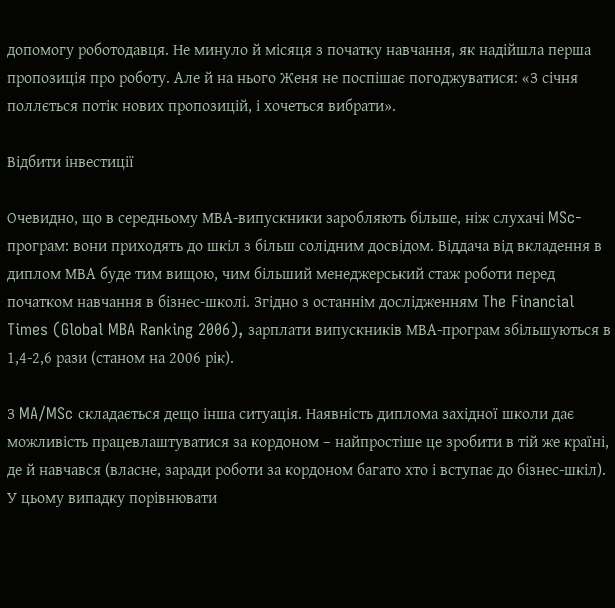допомогу роботодавця. Не минуло й місяця з початку навчання, як надійшла перша пропозиція про роботу. Але й на нього Женя не поспішає погоджуватися: «З січня поллється потік нових пропозицій, і хочеться вибрати».

Відбити інвестиції

Очевидно, що в середньому МВА-випускники заробляють більше, ніж слухачі MSc-програм: вони приходять до шкіл з більш солідним досвідом. Віддача від вкладення в диплом МВА буде тим вищою, чим більший менеджерський стаж роботи перед початком навчання в бізнес-школі. Згідно з останнім дослідженням The Financial Times (Global MBA Ranking 2006), зарплати випускників МВА-програм збільшуються в 1,4-2,6 рази (станом на 2006 рік).

З MA/MSc складається дещо інша ситуація. Наявність диплома західної школи дає можливість працевлаштуватися за кордоном – найпростіше це зробити в тій же країні, де й навчався (власне, заради роботи за кордоном багато хто і вступає до бізнес-шкіл). У цьому випадку порівнювати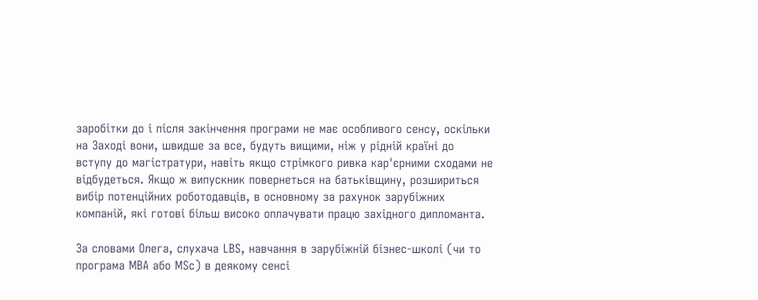заробітки до і після закінчення програми не має особливого сенсу, оскільки на Заході вони, швидше за все, будуть вищими, ніж у рідній країні до вступу до магістратури, навіть якщо стрімкого ривка кар'єрними сходами не відбудеться. Якщо ж випускник повернеться на батьківщину, розшириться вибір потенційних роботодавців, в основному за рахунок зарубіжних компаній, які готові більш високо оплачувати працю західного дипломанта.

За словами Олега, слухача LBS, навчання в зарубіжній бізнес-школі (чи то програма МВА або MSc) в деякому сенсі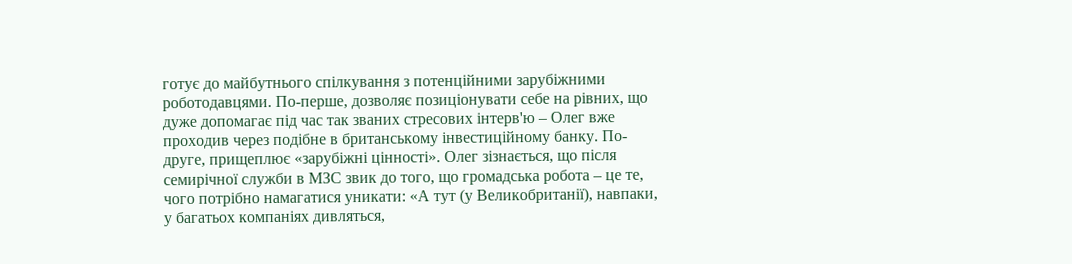готує до майбутнього спілкування з потенційними зарубіжними роботодавцями. По-перше, дозволяє позиціонувати себе на рівних, що дуже допомагає під час так званих стресових інтерв'ю – Олег вже проходив через подібне в британському інвестиційному банку. По-друге, прищеплює «зарубіжні цінності». Олег зізнається, що після семирічної служби в МЗС звик до того, що громадська робота – це те, чого потрібно намагатися уникати: «А тут (у Великобританії), навпаки, у багатьох компаніях дивляться,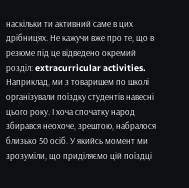наскільки ти активний саме в цих дрібницях. Не кажучи вже про те, що в резюме під це відведено окремий розділ: extracurricular activities. Наприклад, ми з товаришем по школі організували поїздку студентів навесні цього року. І хоча спочатку народ збирався неохоче, зрештою, набралося близько 50 осіб. У якийсь момент ми зрозуміли, що приділяємо цій поїздці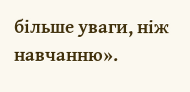більше уваги, ніж навчанню».